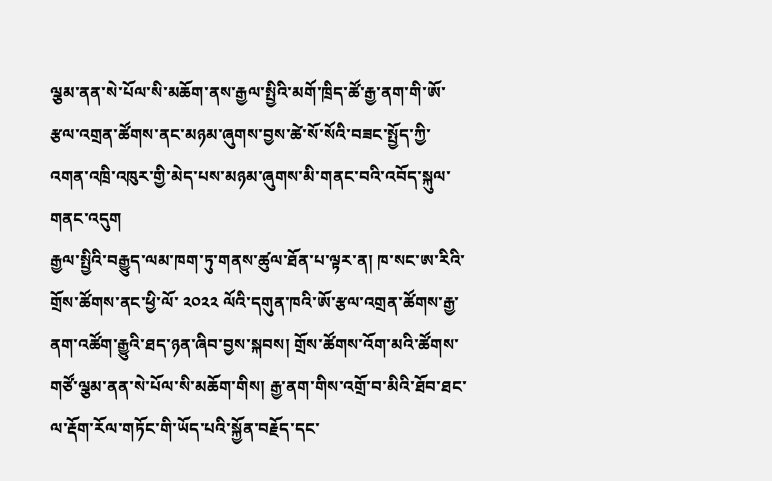ལྕམ་ནན་སེ་པོལ་སི་མཆོག་ནས་རྒྱལ་སྤྱིའི་མགོ་ཁྲིད་ཚོ་རྒྱ་ནག་གི་ཨོ་རྩལ་འགྲན་ཚོགས་ནང་མཉམ་ཞུགས་བྱས་ཚེ་སོ་སོའི་བཟང་སྤྱོད་ཀྱི་འགན་འཁྲི་འཁུར་གྱི་མེད་པས་མཉམ་ཞུགས་མི་གནང་བའི་འབོད་སྐུལ་གནང་འདུག
རྒྱལ་སྤྱིའི་བརྒྱུད་ལམ་ཁག་ཏུ་གནས་ཚུལ་ཐོན་པ་ལྟར་ན། ཁ་སང་ཨ་རིའི་གྲོས་ཚོགས་ནང་ཕྱི་ལོ་ ༢༠༢༢ ལོའི་དགུན་ཁའི་ཨོ་རྩལ་འགྲན་ཚོགས་རྒྱ་ནག་འཚོག་རྒྱུའི་ཐད་ཉན་ཞིབ་བྱས་སྐབས། གྲོས་ཚོགས་འོག་མའི་ཚོགས་གཙོ་ལྕམ་ནན་སེ་པོལ་སི་མཆོག་གིས། རྒྱ་ནག་གིས་འགྲོ་བ་མིའི་ཐོབ་ཐང་ལ་རྡོག་རོལ་གཏོང་གི་ཡོད་པའི་སྐྱོན་བརྗོད་དང་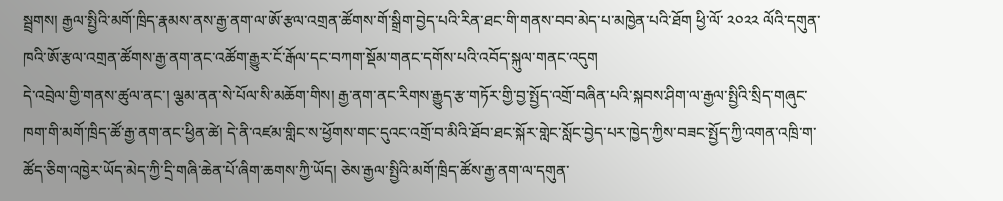སྦྲགས། རྒྱལ་སྤྱིའི་མགོ་ཁྲིད་རྣམས་ནས་རྒྱ་ནག་ལ་ཨོ་རྩལ་འགྲན་ཚོགས་གོ་སྒྲིག་བྱེད་པའི་རིན་ཐང་གི་གནས་བབ་མེད་པ་མཁྱེན་པའི་ཐོག ཕྱི་ལོ་ ༢༠༢༢ ལོའི་དགུན་ཁའི་ཨོ་རྩལ་འགྲན་ཚོགས་རྒྱ་ནག་ནང་འཚོག་རྒྱུར་ངོ་རྒོལ་དང་བཀག་སྡོམ་གནང་དགོས་པའི་འབོད་སྐུལ་གནང་འདུག
དེ་འབྲེལ་གྱི་གནས་ཚུལ་ནང་། ལྕམ་ནན་སེ་པོལ་སི་མཆོག་གིས། རྒྱ་ནག་ནང་རིགས་རྒྱུད་རྩ་གཏོར་གྱི་བྱ་སྤྱོད་འགྲོ་བཞིན་པའི་སྐབས་ཤིག་ལ་རྒྱལ་སྤྱིའི་སྲིད་གཞུང་ཁག་གི་མགོ་ཁྲིད་ཚོ་རྒྱ་ནག་ནང་ཕྱིན་ཚེ། དེ་ནི་འཛམ་གླིང་ས་ཕྱོགས་གང་དུའང་འགྲོ་བ་མིའི་ཐོབ་ཐང་སྐོར་གླེང་སློང་བྱེད་པར་ཁྱེད་ཀྱིས་བཟང་སྤྱོད་ཀྱི་འགན་འཁྲི་ག་ཚོད་ཅིག་འཁྱེར་ཡོད་མེད་ཀྱི་དྲི་གཞི་ཆེན་པོ་ཞིག་ཆགས་ཀྱི་ཡོད། ཅེས་རྒྱལ་སྤྱིའི་མགོ་ཁྲིད་ཚོས་རྒྱ་ནག་ལ་དགུན་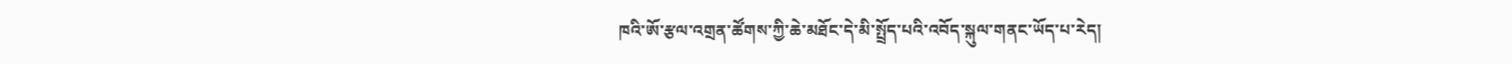ཁའི་ཨོ་རྩལ་འགྲན་ཚོགས་ཀྱི་ཆེ་མཐོང་དེ་མི་སྤྲོད་པའི་འབོད་སྐུལ་གནང་ཡོད་པ་རེད།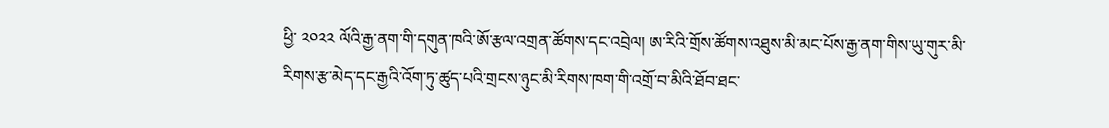ཕྱི་ ༢༠༢༢ ལོའི་རྒྱ་ནག་གི་དགུན་ཁའི་ཨོ་རྩལ་འགྲན་ཚོགས་དང་འབྲེལ། ཨ་རིའི་གྲོས་ཚོགས་འཐུས་མི་མང་པོས་རྒྱ་ནག་གིས་ཡུ་གུར་མི་རིགས་རྩ་མེད་དང་རྒྱའི་འོག་ཏུ་ཚུད་པའི་གྲངས་ཉུང་མི་རིགས་ཁག་གི་འགྲོ་བ་མིའི་ཐོབ་ཐང་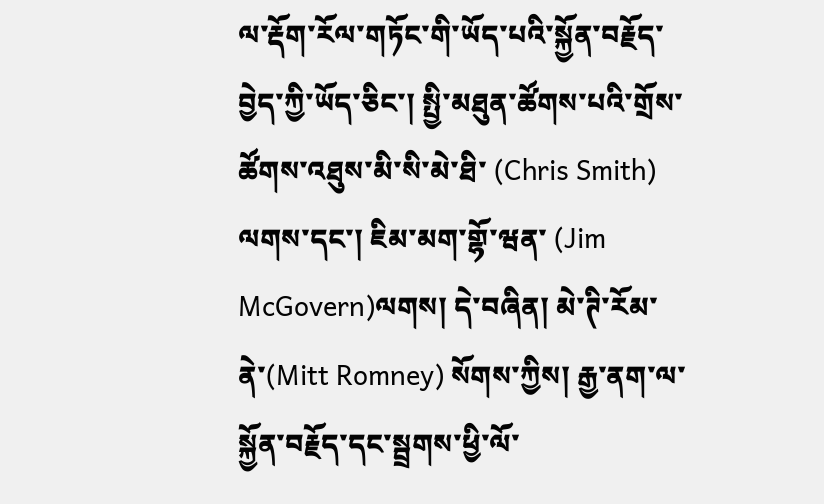ལ་རྡོག་རོལ་གཏོང་གི་ཡོད་པའི་སྐྱོན་བརྗོད་བྱེད་ཀྱི་ཡོད་ཅིང་། སྤྱི་མཐུན་ཚོགས་པའི་གྲོས་ཚོགས་འཐུས་མི་སི་མེ་ཐི་ (Chris Smith) ལགས་དང་། ཇིམ་མག་གྷོ་ཝན་ (Jim McGovern)ལགས། དེ་བཞིན། མེ་ཊི་རོམ་ནེ་(Mitt Romney) སོགས་ཀྱིས། རྒྱ་ནག་ལ་སྐྱོན་བརྗོད་དང་སྦྲགས་ཕྱི་ལོ་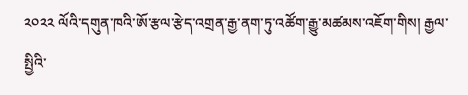༢༠༢༢ ལོའི་དགུན་ཁའི་ཨོ་རྩལ་རྩེད་འགྲན་རྒྱ་ནག་ཏུ་འཚོག་རྒྱུ་མཚམས་འཇོག་གིས། རྒྱལ་སྤྱིའི་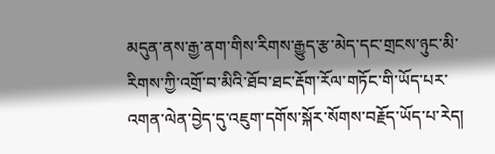མདུན་ནས་རྒྱ་ནག་གིས་རིགས་རྒྱུད་རྩ་མེད་དང་གྲངས་ཉུང་མི་རིགས་ཀྱི་འགྲོ་བ་མིའི་ཐོབ་ཐང་རྡོག་རོལ་གཏོང་གི་ཡོད་པར་འགན་ལེན་བྱེད་དུ་འཇུག་དགོས་སྐོར་སོགས་བརྗོད་ཡོད་པ་རེད།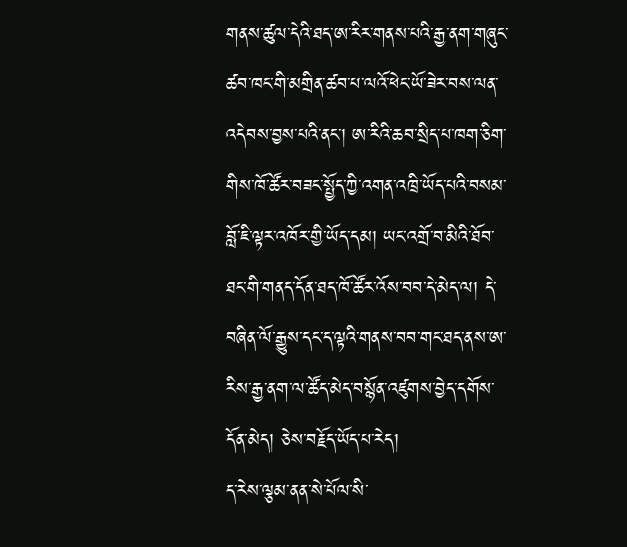གནས་ཚུལ་དེའི་ཐད་ཨ་རིར་གནས་པའི་རྒྱ་ནག་གཞུང་ཚབ་ཁང་གི་མགྲིན་ཚབ་པ་ལའོ་ཕེང་ཡོ་ཟེར་བས་ལན་འདེབས་བྱས་པའི་ནང་། ཨ་རིའི་ཆབ་སྲིད་པ་ཁག་ཅིག་གིས་ཁོ་ཚོར་བཟང་སྤྱོད་ཀྱི་འགན་འཁྲི་ཡོད་པའི་བསམ་བློ་ཇི་ལྟར་འཁོར་གྱི་ཡོད་དམ། ཡང་འགྲོ་བ་མིའི་ཐོབ་ཐང་གི་གནད་དོན་ཐད་ཁོ་ཚོར་འོས་བབ་དེ་མེད་ལ། དེ་བཞིན་ལོ་རྒྱུས་དང་ད་ལྟའི་གནས་བབ་གང་ཐད་ནས་ཨ་རིས་རྒྱ་ནག་ལ་ཚོད་མེད་བསྙོན་འཛུགས་བྱེད་དགོས་དོན་མེད། ཅེས་བརྗོད་ཡོད་པ་རེད།
ད་རེས་ལྕམ་ནན་སེ་པོལ་སི་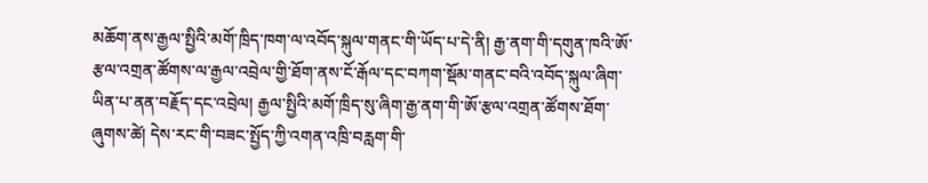མཆོག་ནས་རྒྱལ་སྤྱིའི་མགོ་ཁྲིད་ཁག་ལ་འབོད་སྐུལ་གནང་གི་ཡོད་པ་དེ་ནི། རྒྱ་ནག་གི་དགུན་ཁའི་ཨོ་རྩལ་འགྲན་ཚོགས་ལ་རྒྱལ་འབྲེལ་གྱི་ཐོག་ནས་ངོ་རྒོལ་དང་བཀག་སྡོམ་གནང་བའི་འབོད་སྐུལ་ཞིག་ཡིན་པ་ནན་བརྗོད་དང་འབྲེལ། རྒྱལ་སྤྱིའི་མགོ་ཁྲིད་སུ་ཞིག་རྒྱ་ནག་གི་ཨོ་རྩལ་འགྲན་ཚོགས་ཐོག་ཞུགས་ཚེ། དེས་རང་གི་བཟང་སྤྱོད་ཀྱི་འགན་འཁྲི་བརླག་གི་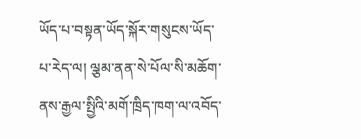ཡོད་པ་བསྟན་ཡོད་སྐོར་གསུངས་ཡོད་པ་རེད་ལ། ལྕམ་ནན་སེ་པོལ་སི་མཆོག་ནས་རྒྱལ་སྤྱིའི་མགོ་ཁྲིད་ཁག་ལ་འབོད་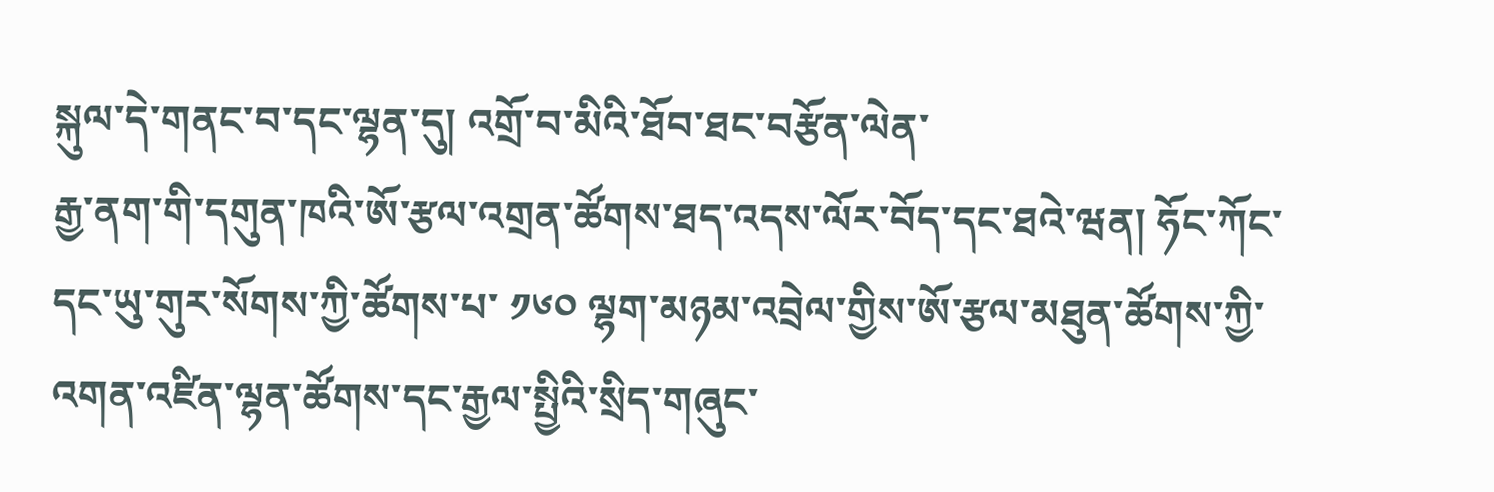སྐུལ་དེ་གནང་བ་དང་ལྷན་དུ། འགྲོ་བ་མིའི་ཐོབ་ཐང་བརྩོན་ལེན་
རྒྱ་ནག་གི་དགུན་ཁའི་ཨོ་རྩལ་འགྲན་ཚོགས་ཐད་འདས་ལོར་བོད་དང་ཐའེ་ཝན། ཧོང་ཀོང་དང་ཡུ་གུར་སོགས་ཀྱི་ཚོགས་པ་ ༡༦༠ ལྷག་མཉམ་འབྲེལ་གྱིས་ཨོ་རྩལ་མཐུན་ཚོགས་ཀྱི་འགན་འཛིན་ལྷན་ཚོགས་དང་རྒྱལ་སྤྱིའི་སྲིད་གཞུང་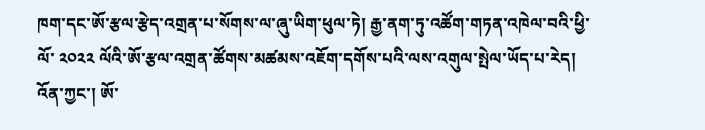ཁག་དང་ཨོ་རྩལ་རྩེད་འགྲན་པ་སོགས་ལ་ཞུ་ཡིག་ཕུལ་ཏེ། རྒྱ་ནག་ཏུ་འཚོག་གཏན་འཁེལ་བའི་ཕྱི་ལོ་ ༢༠༢༢ ལོའི་ཨོ་རྩལ་འགྲན་ཚོགས་མཚམས་འཇོག་དགོས་པའི་ལས་འགུལ་སྤེལ་ཡོད་པ་རེད། འོན་ཀྱང་། ཨོ་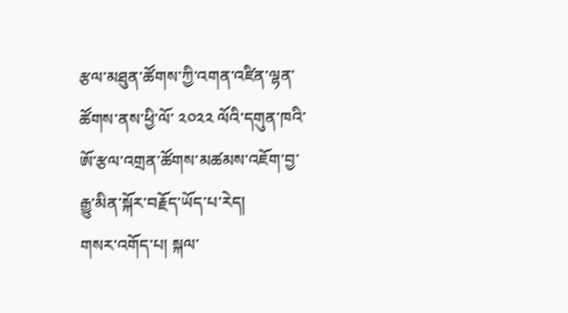རྩལ་མཐུན་ཚོགས་ཀྱི་འགན་འཛིན་ལྷན་ཚོགས་ནས་ཕྱི་ལོ་ ༢༠༢༢ ལོའི་དགུན་ཁའི་ཨོ་རྩལ་འགྲན་ཚོགས་མཚམས་འཇོག་བྱ་རྒྱུ་མིན་སྐོར་བརྗོད་ཡོད་པ་རེད།
གསར་འགོད་པ། སྐལ་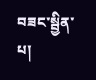བཟང་སྦྱིན་པ།